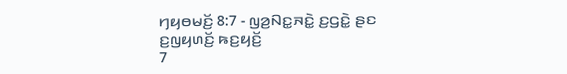ꤚꤟꤥꤗꤢꤩ꤬ 8:7 - ꤜꤤ꤬ꤡꤢ꤭ꤏꤢꤧ꤭ ꤢ꤬ꤞꤢꤧ꤭ ꤔꤢ ꤢ꤬ꤜꤟꤛꤢꤩ꤬ ꤒꤢ꤬ꤟꤢꤩ꤬
7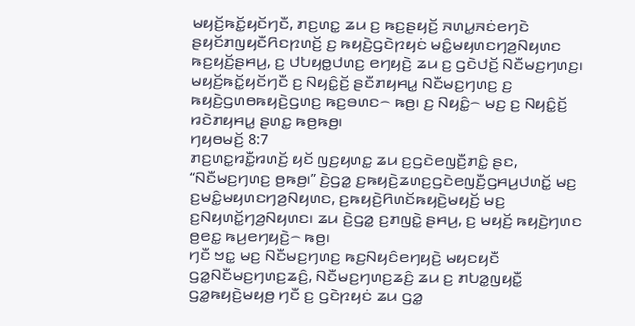ꤗꤟꤢꤩ꤬ꤒꤢꤩ꤭ꤟꤢꤩꤚꤢꤪ, ꤊꤢ꤬ꤛꤢ꤭ ꤘꤣ ꤢ꤬ ꤒꤢ꤬ꤔꤟꤢꤩ꤬ ꤏꤛꤣ꤭ꤏꤢꤦꤕꤚꤢꤧ ꤔꤟꤢꤩꤊꤜꤟꤢꤪꤖꤢꤐꤛꤢꤩ꤬ ꤢ꤬ ꤒꤟꤢꤧ꤬ꤞꤢꤧꤐꤟꤢꤦ ꤗꤢꤨ꤭ꤗꤟꤛꤢꤚꤤ꤬ꤡꤟꤛꤢ ꤒꤢ꤬ꤟꤢꤩ꤬ꤔꤌꤣ꤬, ꤢ꤬ ꤓꤝꤟꤥ꤭ꤓꤛꤢ꤬ ꤕꤚꤟꤢꤧ꤬ ꤘꤣ ꤢ꤬ ꤞꤢꤧꤓꤢꤩ꤬ ꤡꤢꤪꤗꤢ꤬ꤚꤛꤢ꤬꤯ ꤗꤟꤢꤩ꤬ꤒꤢꤩ꤭ꤟꤢꤩꤚꤢꤪ ꤢ꤬ ꤡꤟꤢꤨ꤭ꤢꤩ꤬ ꤔꤢꤪꤊꤟꤌꤣ꤭ ꤡꤢꤪꤗꤢ꤬ꤚꤛꤢ꤬ ꤢ꤬ ꤒꤟꤢꤧ꤬ꤞꤛꤥꤒꤟꤢꤧ꤬ꤞꤛꤢ꤬ ꤒꤢ꤬ꤋꤛꤢ꤮ ꤒꤥ꤬꤯ ꤢ꤬ ꤡꤟꤢꤨ꤭꤮ ꤗꤢ꤬ ꤢ꤬ ꤡꤟꤢꤨ꤭ꤢꤩ꤬ ꤙꤢꤧꤊꤟꤌꤣ꤭ ꤔꤛꤢ꤭ ꤒꤥ꤬ꤒꤥ꤬꤯
ꤚꤟꤥꤗꤢꤩ꤬ 8:7
ꤊꤢ꤬ꤛꤢ꤭ꤙꤢꤪ꤭ꤙꤛꤢꤩ꤬ ꤟꤢꤩ ꤜꤢ꤬ꤟꤛꤢ꤭ ꤘꤣ ꤢ꤬ꤞꤢꤧꤕꤜꤢꤪ꤬ꤊꤢꤨ꤭ ꤔꤢ, “ꤡꤢꤪꤗꤢ꤬ꤚꤛꤢ꤬ ꤥ꤬ꤒꤥ꤬꤯” ꤢꤧ꤬ꤞꤤ꤭ ꤢ꤬ꤒꤟꤢꤧ꤬ꤘꤛꤢ꤬ꤞꤢꤧꤕꤜꤢꤪ꤬ꤞꤌꤣ꤬ꤓꤛꤢꤩ꤭ ꤗꤢ꤬ ꤢ꤬ꤗꤢꤨ꤭ꤗꤟꤛꤢꤚꤤ꤬ꤡꤟꤛꤢ, ꤢ꤬ꤒꤟꤢꤧ꤬ꤖꤛꤢꤩꤒꤟꤢꤧ꤬ꤗꤟꤢꤩ꤬ ꤗꤢ꤬ ꤢ꤬ꤡꤟꤛꤢꤩ꤭ꤚꤤ꤬ꤡꤟꤛꤢ꤯ ꤘꤣ ꤢꤧ꤬ꤞꤤ꤭ ꤢ꤬ꤊꤜꤢꤧ꤭ ꤔꤌꤣ꤬, ꤢ꤬ ꤗꤟꤢꤩ꤬ ꤒꤟꤢꤧ꤬ꤚꤛꤢ ꤥ꤬ꤕꤢ꤭ ꤒꤣ꤬ꤕꤚꤟꤢꤧ꤬꤮ ꤒꤥ꤬꤯
ꤚꤢꤪ ꤠꤢ꤭ ꤗꤢ꤬ ꤡꤢꤪꤗꤢ꤬ꤚꤛꤢ꤬ ꤒꤢ꤬ꤡꤟꤢꤨꤕꤚꤟꤢꤧ꤬ ꤗꤟꤢꤟꤢꤪ ꤞꤤ꤭ꤡꤢꤪꤗꤢ꤬ꤚꤛꤢ꤬ꤘꤢꤨ꤬, ꤡꤢꤪꤗꤢ꤬ꤚꤛꤢ꤬ꤘꤢꤨ꤬ ꤘꤣ ꤢ꤬ ꤊꤝꤤ꤭ꤜꤟꤢꤪ꤭ ꤞꤤ꤭ꤒꤟꤢꤧ꤬ꤗꤟꤥ꤬ ꤚꤢꤪ ꤢ꤬ ꤞꤢꤧꤐꤟꤢꤦ ꤘꤣ ꤞꤤ꤭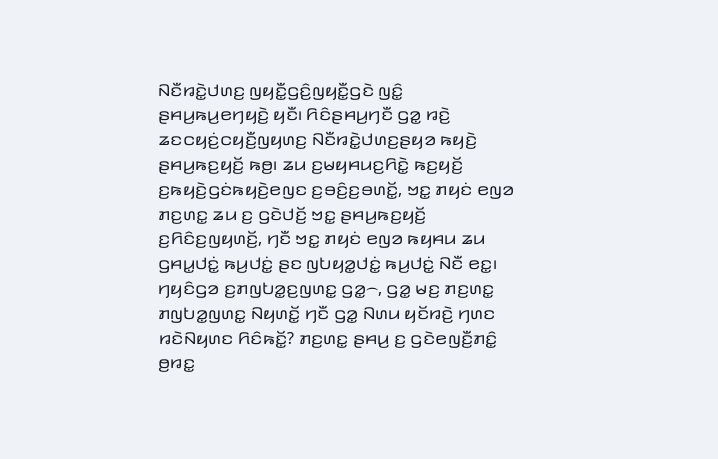ꤡꤢꤪꤙꤢꤧ꤭ꤓꤛꤢ꤬ ꤜꤟꤢꤪ꤭ꤞꤢꤨ꤬ꤜꤟꤢꤪ꤭ꤞꤢꤧ ꤜꤢꤨ꤭ ꤔꤌꤣ꤬ꤒꤣ꤬ꤕꤚꤟꤢꤧ꤬ ꤟꤢꤪ꤯ ꤖꤢꤨꤔꤌꤣ꤬ꤚꤢꤪ ꤞꤤ꤭ ꤙꤢꤧ꤬ ꤘꤢꤍꤟꤢꤦ꤬ꤍꤟꤢꤪ꤬ꤜꤟꤛꤢ꤬ ꤡꤢꤪꤙꤢꤧ꤭ꤓꤛꤢ꤬ꤔꤟꤤ ꤒꤟꤢꤧ꤬ ꤔꤌꤣ꤬ꤒꤢ꤬ꤟꤢꤩ꤬ ꤒꤥ꤬꤯ ꤘꤣ ꤢ꤬ꤗꤟꤌꤣꤢ꤬ꤖꤢꤧ꤭ ꤒꤢ꤬ꤟꤢꤩ꤬ ꤢ꤬ꤒꤟꤢꤧ꤬ꤞꤢꤦꤒꤟꤢꤧ꤬ꤕꤜꤢ ꤢ꤬ꤋꤢꤨ꤬ꤢ꤬ꤋꤛꤢꤩ꤭, ꤠꤢ꤭ ꤊꤟꤢꤦ ꤕꤜꤤ ꤊꤢ꤬ꤛꤢ꤭ ꤘꤣ ꤢ꤬ ꤞꤢꤧꤓꤢꤩ꤬ ꤠꤢ꤭ ꤔꤌꤣ꤬ꤒꤢ꤬ꤟꤢꤩ꤬ ꤢ꤬ꤖꤢꤨꤢ꤬ꤜꤟꤛꤢꤩ꤬, ꤚꤢꤪ ꤠꤢ꤭ ꤊꤟꤢꤦ ꤕꤜꤤ ꤒꤟꤌꤣ ꤘꤣ ꤞꤌꤣ꤭ꤓꤢꤦ꤭ ꤒꤣ꤬ꤓꤢꤦ꤭ ꤔꤢ ꤜꤝꤟꤤ꤭ꤓꤢꤦ꤭ ꤒꤣ꤬ꤓꤢꤦ꤭ ꤡꤢꤪ ꤕꤢ꤭꤯
ꤚꤟꤢꤨꤞꤤ ꤢ꤬ꤊꤜꤝꤤ꤭ꤢ꤬ꤜꤛꤢ꤭ ꤞꤤ꤭꤮, ꤞꤤ꤭ ꤗꤢ꤬ ꤊꤢ꤬ꤛꤢ꤭ ꤊꤜꤝꤤ꤭ꤜꤛꤢ꤭ ꤡꤟꤛꤢꤩ꤭ ꤚꤢꤪ ꤞꤤ꤭ ꤡꤛꤣ ꤟꤢꤩꤙꤢꤧ꤬ ꤚꤛꤢ ꤙꤢꤧꤡꤟꤛꤢ ꤖꤢꤨꤒꤢꤩ꤭? ꤊꤢ꤬ꤛꤢ꤭ ꤔꤌꤣ꤬ ꤢ꤬ ꤞꤢꤧꤕꤜꤢꤪ꤬ꤊꤢꤨ꤭ ꤥ꤬ꤙꤢ꤭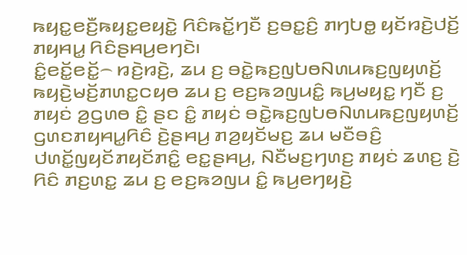ꤒꤟꤢ꤭ꤕꤢꤪ꤬ꤒꤟꤢ꤭ꤕꤟꤢꤧ꤭ ꤖꤢꤨꤒꤢꤩ꤭ꤚꤢꤪ ꤢ꤬ꤋꤢ꤭ꤢꤨ꤬ ꤊꤚꤝꤥ꤭ ꤟꤢꤩꤙꤢꤧ꤬ꤓꤢꤩ꤬ ꤊꤟꤌꤣ꤭ ꤖꤢꤨꤔꤌꤣ꤬ꤕꤚꤢꤧ꤯
ꤢꤨ꤭ꤕꤢꤩ꤭ꤕꤢꤩ꤭꤮ ꤙꤢꤧ꤬ꤙꤢꤧ꤬, ꤘꤣ ꤢ꤬ ꤋꤢꤧ꤭ꤒꤢ꤬ꤜꤝꤥꤡꤛꤣꤒꤢ꤬ꤜꤟꤛꤢꤩ꤬ ꤒꤟꤢꤧ꤬ꤗꤢꤩ꤬ꤊꤛꤢ꤭ꤍꤟꤥ ꤘꤣ ꤢ꤬ ꤕꤢ꤬ꤒꤤꤜꤣꤢꤨ꤭ ꤒꤣ꤬ꤗꤟꤢ꤭ ꤚꤢꤪ ꤢ꤬ ꤊꤟꤢꤦ ꤤ꤬ꤞꤛꤥ ꤢꤨ꤭ ꤔꤢ ꤢꤨ꤭ ꤊꤟꤢꤦ ꤋꤢꤧ꤭ꤒꤢ꤬ꤜꤝꤥꤡꤛꤣꤒꤢ꤬ꤜꤟꤛꤢꤩ꤬ ꤞꤛꤢꤊꤟꤌꤣ꤭ꤖꤢꤨ ꤢꤧ꤬ꤔꤌꤣ꤬ ꤊꤤ꤬ꤟꤢꤩꤗꤢ꤬ ꤘꤣ ꤗꤢꤪꤋꤢꤨ꤬ ꤓꤛꤢꤩ꤭ꤜꤟꤢꤩꤊꤟꤢꤩꤊꤢꤨ꤭ ꤕꤢ꤭ꤔꤌꤣ꤬, ꤡꤢꤪꤗꤢ꤬ꤚꤛꤢ꤬ ꤊꤟꤢꤦ ꤘꤛꤢ꤬ ꤢꤧ꤬ ꤖꤢꤨ ꤊꤢ꤬ꤛꤢ꤭ ꤘꤣ ꤢ꤬ ꤕꤢ꤬ꤒꤤꤜꤣ ꤢꤨ꤭ ꤒꤣ꤬ꤕꤚꤟꤢꤧ꤬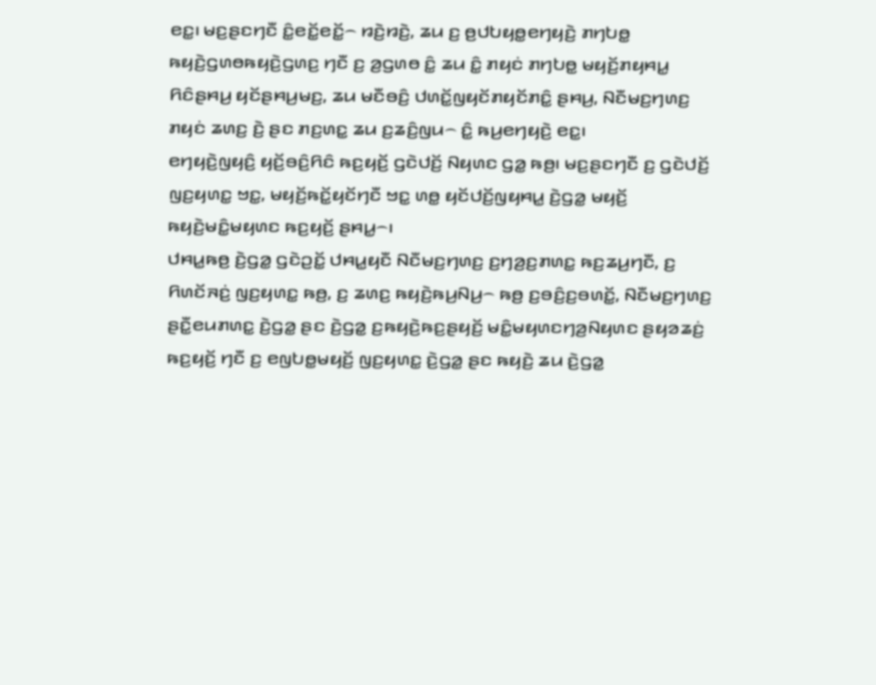ꤕꤢ꤭꤯ ꤗꤢ꤬ꤔꤢꤚꤢꤪ ꤢꤨ꤭ꤕꤢꤩ꤭ꤕꤢꤩ꤭꤮ ꤙꤢꤧ꤬ꤙꤢꤧ꤬, ꤘꤣ ꤢ꤬ ꤥ꤬ꤓꤝꤟꤥ꤭ꤕꤚꤟꤢꤧ꤬ ꤊꤚꤝꤥ꤭ ꤒꤟꤢꤧ꤬ꤞꤛꤥꤒꤟꤢꤧ꤬ꤞꤛꤢ꤬ ꤚꤢꤪ ꤢ꤬ ꤤ꤬ꤞꤛꤥ ꤢꤨ꤭ ꤘꤣ ꤢꤨ꤭ ꤊꤟꤢꤦ ꤊꤚꤝꤥ꤭ ꤗꤟꤢꤩ꤬ꤊꤟꤌꤣ꤭ ꤖꤢꤨꤔꤌꤣ꤬ ꤟꤢꤩꤔꤌꤣ꤬ꤗꤢ꤬, ꤘꤣ ꤗꤢꤪꤋꤢꤨ꤬ ꤓꤛꤢꤩ꤭ꤜꤟꤢꤩꤊꤟꤢꤩꤊꤢꤨ꤭ ꤔꤌꤣ꤬, ꤡꤢꤪꤗꤢ꤬ꤚꤛꤢ꤬ ꤊꤟꤢꤦ ꤘꤛꤢ꤬ ꤢꤧ꤬ ꤔꤢ ꤊꤢ꤬ꤛꤢ꤭ ꤘꤣ ꤢ꤬ꤘꤢꤨ꤬ꤜꤣ꤮ ꤢꤨ꤭ ꤒꤣ꤬ꤕꤚꤟꤢꤧ꤬ ꤕꤢ꤭꤯
ꤕꤚꤟꤢꤧ꤬ꤜꤟꤢꤨ꤬ ꤟꤢꤩ꤬ꤋꤢꤨ꤬ꤖꤢꤨ ꤒꤢ꤬ꤟꤢꤩ꤬ ꤞꤢꤧꤓꤢꤩ꤬ ꤡꤟꤛꤢ ꤞꤤ꤭ ꤒꤥ꤬꤯ ꤗꤢ꤬ꤔꤢꤚꤢꤪ ꤢ꤬ ꤞꤢꤧꤓꤢꤩ꤬ ꤜꤢ꤬ꤟꤛꤢ꤭ ꤠꤢ꤭, ꤗꤟꤢꤩ꤬ꤒꤢꤩ꤭ꤟꤢꤩꤚꤢꤪ ꤠꤢ꤭ ꤛꤥ꤭ ꤟꤢꤩꤓꤢꤩ꤬ꤜꤟꤌꤣ꤭ ꤢꤧ꤬ꤞꤤ꤭ ꤗꤟꤢꤩ꤬ ꤒꤟꤢꤧ꤬ꤗꤢꤨ꤭ꤗꤟꤛꤢ ꤒꤢ꤬ꤟꤢꤩ꤬ ꤔꤌꤣ꤭꤮꤯
ꤓꤌꤣ꤭ꤒꤥ꤬ ꤢꤧ꤬ꤞꤤ꤭ ꤞꤢꤧꤑꤢꤩ꤭ ꤓꤌꤣ꤭ꤟꤢꤪ ꤡꤢꤪꤗꤢ꤬ꤚꤛꤢ꤬ ꤢ꤬ꤚꤤ꤬ꤢ꤬ꤊꤛꤢ꤭ ꤒꤢ꤬ꤘꤣ꤬ꤚꤢꤪ, ꤢ꤬ ꤖꤛꤢꤩꤏꤢꤦ꤬ ꤜꤢ꤬ꤟꤛꤢ꤭ ꤒꤥ꤬, ꤢ꤬ ꤘꤛꤢ꤬ ꤒꤟꤢꤧ꤬ꤒꤣ꤬ꤡꤣ꤬꤮ ꤒꤥ꤬ ꤢ꤬ꤋꤢꤨ꤬ꤢ꤬ꤋꤛꤢꤩ꤭, ꤡꤢꤪꤗꤢ꤬ꤚꤛꤢ꤬ ꤔꤢꤪ꤭ꤕꤣꤊꤛꤢ꤭ ꤢꤧ꤬ꤞꤤ꤭ ꤔꤢ ꤢꤧ꤬ꤞꤤ꤭ ꤢ꤬ꤒꤟꤢꤧ꤬ꤒꤢ꤬ꤔꤟꤢꤩ꤬ ꤗꤢꤨ꤭ꤗꤟꤛꤢꤚꤤ꤬ꤡꤟꤛꤢ ꤔꤟꤤꤘꤢꤦ꤬ ꤒꤢ꤬ꤟꤢꤩ꤬ ꤚꤢꤪ ꤢ꤬ ꤕꤜꤝꤥ꤭ꤗꤟꤢꤩ꤬ ꤜꤢ꤬ꤟꤛꤢ꤭ ꤢꤧ꤬ꤞꤤ꤭ ꤔꤢ ꤒꤟꤢꤧ꤬ ꤘꤣ ꤢꤧ꤬ꤞꤤ꤭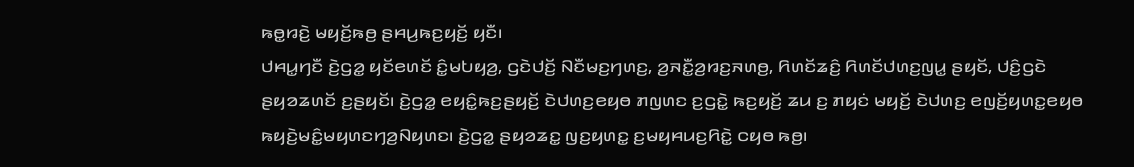ꤒꤥ꤭ꤙꤢꤧ꤬ ꤗꤟꤢꤩ꤬ꤒꤥ꤬ ꤔꤌꤣ꤬ꤒꤢ꤬ꤟꤢꤩ꤬ ꤟꤢꤪ꤯
ꤓꤌꤣ꤭ꤚꤢꤪ ꤢꤧ꤬ꤞꤤ꤭ ꤟꤢꤩꤕꤛꤢꤩ ꤢꤨ꤭ꤗꤝꤟꤤ꤬, ꤞꤢꤧꤓꤢꤩ꤬ ꤡꤢꤪꤗꤢ꤬ꤚꤛꤢ꤬, ꤤ꤬ꤏꤢꤪ꤭ꤤ꤬ꤙꤢ꤬ꤏꤛꤥ꤬, ꤖꤛꤢꤩꤘꤢꤨ꤬ ꤖꤛꤢꤩꤓꤛꤢ꤬ꤜꤣ꤭ ꤔꤟꤢꤩ, ꤓꤢꤨ꤬ꤞꤢꤧ ꤔꤟꤤꤘꤛꤢꤩ ꤢ꤬ꤔꤟꤢꤩ꤯ ꤢꤧ꤬ꤞꤤ꤭ ꤕꤟꤢꤨ꤭ꤒꤢ꤬ꤔꤟꤢꤩ꤬ ꤢꤧꤓꤛꤢ꤬ꤕꤟꤥ ꤊꤜꤛꤢ ꤢ꤬ꤞꤢꤧ꤭ ꤒꤢ꤬ꤟꤢꤩ꤬ ꤘꤣ ꤢ꤬ ꤊꤟꤢꤦ ꤗꤟꤢꤩ꤬ ꤢꤧꤓꤛꤢ꤬ ꤕꤜꤢꤩ꤬ꤟꤛꤢ꤭ꤕꤟꤥ ꤒꤟꤢꤧ꤬ꤗꤢꤨ꤭ꤗꤟꤛꤢꤚꤤ꤬ꤡꤟꤛꤢ꤯ ꤢꤧ꤬ꤞꤤ꤭ ꤔꤟꤤꤘꤢ꤭ ꤜꤢ꤬ꤟꤛꤢ꤭ ꤢ꤬ꤗꤟꤌꤣꤢ꤬ꤖꤢꤧ꤭ ꤍꤟꤥ ꤒꤥ꤬꤯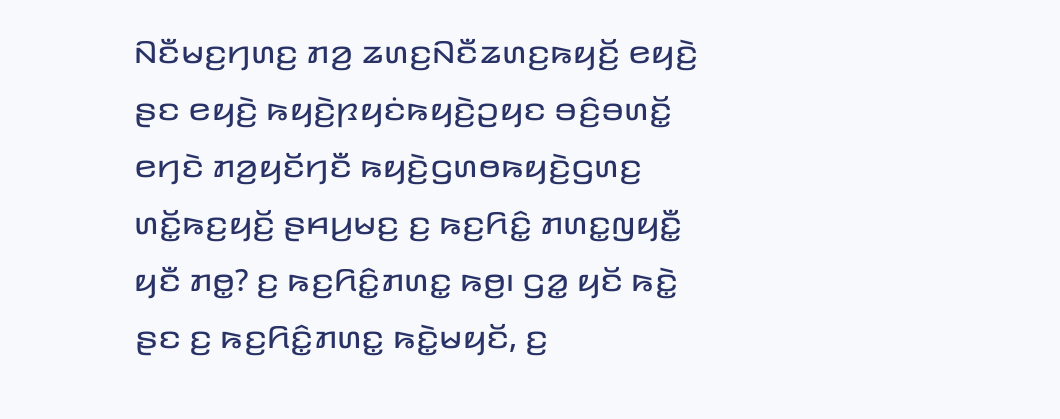ꤡꤢꤪꤗꤢ꤬ꤚꤛꤢ꤬ ꤊꤤ꤬ ꤘꤛꤢ꤬ꤡꤢꤪꤘꤛꤢ꤬ꤒꤟꤢꤩ꤬ ꤕꤟꤢꤧ꤬ ꤔꤢ ꤕꤟꤢꤧ꤬ ꤒꤟꤢꤧ꤬ꤐꤟꤢꤦꤒꤟꤢꤧ꤬ꤑꤟꤢ ꤋꤢꤨ꤬ꤋꤛꤢꤩ꤭ ꤕꤚꤢꤧ ꤊꤤ꤬ꤟꤢꤩꤚꤢꤪ ꤒꤟꤢꤧ꤬ꤞꤛꤥꤒꤟꤢꤧ꤬ꤞꤛꤢ꤬ ꤛꤢꤩ꤭ꤒꤢ꤬ꤟꤢꤩ꤬ ꤔꤌꤣ꤬ꤗꤢ꤬ ꤢ꤬ ꤒꤢ꤬ꤖꤢꤨ꤭ ꤊꤛꤢ꤭ꤜꤟꤢꤪ꤭ ꤟꤢꤪ ꤊꤥ꤭? ꤢ꤬ ꤒꤢ꤬ꤖꤢꤨ꤭ꤊꤛꤢ꤭ ꤒꤥ꤬꤯ ꤞꤤ꤭ ꤟꤢꤩ ꤒꤢꤧ꤭ ꤔꤢ ꤢ꤬ ꤒꤢ꤬ꤖꤢꤨ꤭ꤊꤛꤢ꤭ ꤒꤢꤧ꤭ꤗꤟꤢꤩ, ꤢ꤬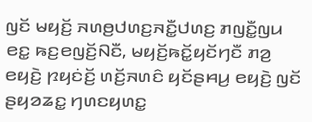ꤜꤢꤩ ꤗꤟꤢꤩ꤬ ꤏꤛꤥ꤬ꤓꤛꤢ꤬ꤏꤢꤪ꤭ꤓꤛꤢ꤬ ꤊꤜꤢꤪ꤭ꤜꤣ ꤕꤢ꤭ ꤒꤢ꤬ꤕꤜꤢꤩ꤬ꤡꤢꤪ, ꤗꤟꤢꤩ꤬ꤒꤢꤩ꤭ꤟꤢꤩꤚꤢꤪ ꤊꤤ꤬ ꤕꤟꤢꤧ꤬ ꤐꤟꤢꤦꤢꤩ꤬ ꤛꤢꤩ꤬ꤏꤛꤢꤨ ꤟꤢꤩꤔꤌꤣ꤬ ꤕꤟꤢꤧ꤬ ꤜꤢꤩ ꤔꤟꤤꤘꤢ꤭ ꤚꤛꤢꤟꤛꤢ꤭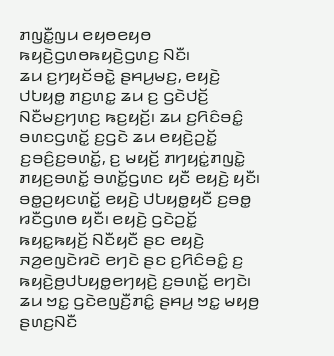ꤊꤜꤢꤪ꤭ꤜꤣ ꤕꤟꤥꤕꤟꤥ ꤒꤟꤢꤧ꤬ꤞꤛꤥꤒꤟꤢꤧ꤬ꤞꤛꤢ꤬ ꤡꤢꤪ꤯
ꤘꤣ ꤢ꤬ꤚꤟꤢꤩꤋꤢꤧ꤭ ꤔꤌꤣ꤬ꤗꤢ꤬, ꤕꤟꤢꤧ꤬ ꤓꤝꤟꤥ꤭ ꤊꤢ꤬ꤛꤢ꤭ ꤘꤣ ꤢ꤬ ꤞꤢꤧꤓꤢꤩ꤬ ꤡꤢꤪꤗꤢ꤬ꤚꤛꤢ꤬ ꤒꤢ꤬ꤟꤢꤩ꤬꤯ ꤘꤣ ꤢ꤬ꤖꤢꤨꤋꤢꤨ꤭ ꤋꤛꤢꤞꤛꤢꤩ꤭ ꤢ꤬ꤞꤢꤧ ꤘꤣ ꤕꤟꤢꤧ꤬ꤑꤢꤩ꤭ ꤢ꤬ꤋꤢꤨ꤬ꤢ꤬ꤋꤛꤢꤩ꤭, ꤢ꤬ ꤗꤟꤢꤩ꤬ ꤊꤚꤟꤢꤦ꤭ꤊꤜꤢꤧ꤭ ꤊꤟꤢ꤬ꤋꤛꤢꤩ꤭ ꤋꤛꤢꤩ꤭ꤞꤛꤢ ꤟꤢꤪ ꤕꤟꤢꤧ꤬ ꤟꤢꤪ꤯ ꤋꤥ꤭ꤑꤟꤢꤛꤢꤩ꤭ ꤕꤟꤢꤧ꤬ ꤓꤝꤟꤥ꤭ꤟꤢꤪ ꤢ꤬ꤋꤥ꤭ ꤙꤢꤪꤞꤛꤥ ꤟꤢꤪ꤯ ꤕꤟꤢꤧ꤬ ꤞꤢꤧꤑꤢꤩ꤭ ꤒꤟꤢ꤭ꤒꤟꤢꤩ꤬ ꤡꤢꤪꤟꤢꤪ ꤔꤢ ꤕꤟꤢꤧ꤬ ꤏꤤ꤬ꤕꤜꤢꤧꤙꤢꤧ ꤕꤚꤢꤧ ꤔꤢ ꤢ꤬ꤖꤢꤨꤋꤢꤨ꤭ ꤢ꤬ ꤒꤟꤢꤧ꤬ꤥ꤬ꤓꤝꤟꤥ꤭ꤕꤚꤟꤢꤧ꤬ ꤢ꤬ꤋꤛꤢꤩ꤭ ꤕꤚꤢꤧ꤯
ꤘꤣ ꤠꤢ꤭ ꤞꤢꤧꤕꤜꤢꤪ꤬ꤊꤢꤨ꤭ ꤔꤌꤣ꤬ ꤠꤢ꤭ ꤗꤟꤥ꤬ ꤔꤛꤢ꤬ꤡꤢꤪ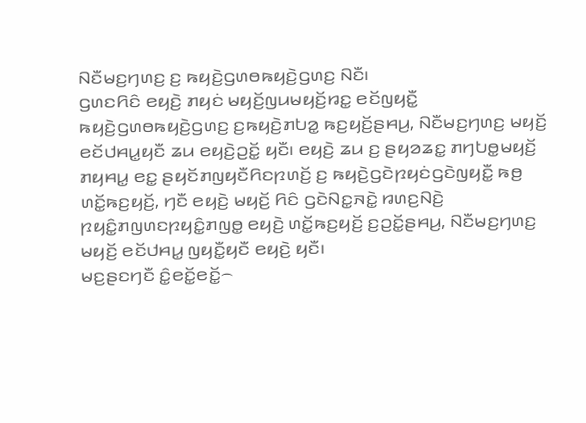ꤡꤢꤪꤗꤢ꤬ꤚꤛꤢ꤬ ꤢ꤬ ꤒꤟꤢꤧ꤬ꤞꤛꤥꤒꤟꤢꤧ꤬ꤞꤛꤢ꤬ ꤡꤢꤪ꤯
ꤞꤛꤢꤖꤢꤨ ꤕꤟꤢꤧ꤬ ꤊꤟꤢꤦ ꤗꤟꤢꤩ꤬ꤜꤣꤗꤟꤢꤩ꤬ꤙꤢ꤭ ꤕꤢꤩꤜꤟꤢꤪ꤭ ꤒꤟꤢꤧ꤬ꤞꤛꤥꤒꤟꤢꤧ꤬ꤞꤛꤢ꤬ ꤢ꤬ꤒꤟꤢꤧ꤬ꤊꤝꤤ꤭ ꤒꤢ꤬ꤟꤢꤩ꤬ꤔꤌꤣ꤬, ꤡꤢꤪꤗꤢ꤬ꤚꤛꤢ꤬ ꤗꤟꤢꤩ꤬ ꤕꤢꤩꤓꤌꤣ꤭ꤟꤢꤪ ꤘꤣ ꤕꤟꤢꤧ꤬ꤑꤢꤩ꤭ ꤟꤢꤪ꤯ ꤕꤟꤢꤧ꤬ ꤘꤣ ꤢ꤬ ꤔꤟꤤꤘꤢ꤭ ꤊꤚꤝꤥ꤭ꤗꤟꤢꤩ꤬ ꤊꤟꤌꤣ꤭ ꤕꤢ꤭ ꤔꤟꤢꤩꤊꤜꤟꤢꤪꤖꤢꤐꤛꤢꤩ꤬ ꤢ꤬ ꤒꤟꤢꤧ꤬ꤞꤢꤧꤐꤟꤢꤦꤞꤢꤧꤜꤟꤢꤪ꤭ ꤒꤥ꤬ ꤛꤢꤩ꤭ꤒꤢ꤬ꤟꤢꤩ꤬, ꤚꤢꤪ ꤕꤟꤢꤧ꤬ ꤗꤟꤢꤩ꤬ ꤖꤢꤨ ꤞꤢꤧꤡꤢ꤭ꤏꤢꤧ꤭ ꤙꤛꤢ꤬ꤡꤢꤧ꤬ ꤐꤟꤢꤨ꤭ꤊꤜꤛꤢꤐꤟꤢꤨ꤭ꤊꤜꤥ꤭ ꤕꤟꤢꤧ꤬ ꤛꤢꤩ꤭ꤒꤢ꤬ꤟꤢꤩ꤬ ꤢ꤬ꤑꤢꤩ꤭ꤔꤌꤣ꤬, ꤡꤢꤪꤗꤢ꤬ꤚꤛꤢ꤬ ꤗꤟꤢꤩ꤬ ꤕꤢꤩꤓꤌꤣ꤭ ꤜꤟꤢꤪ꤭ꤟꤢꤪ ꤕꤟꤢꤧ꤬ ꤟꤢꤪ꤯
ꤗꤢ꤬ꤔꤢꤚꤢꤪ ꤢꤨ꤭ꤕꤢꤩ꤭ꤕꤢꤩ꤭꤮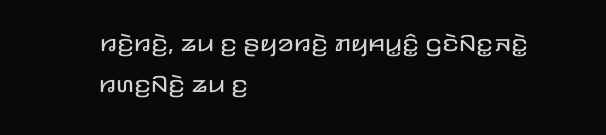ꤙꤢꤧ꤬ꤙꤢꤧ꤬, ꤘꤣ ꤢ꤬ ꤔꤟꤤꤙꤢꤧ꤬ ꤊꤟꤌꤣ꤭ꤢꤨ꤭ ꤞꤢꤧꤡꤢ꤭ꤏꤢꤧ꤭ ꤙꤛꤢ꤬ꤡꤢꤧ꤬ ꤘꤣ ꤢ꤬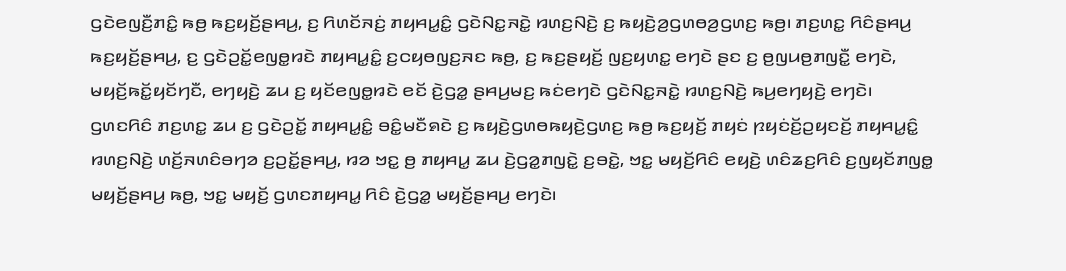ꤞꤢꤧꤕꤜꤢꤪ꤬ꤊꤢꤨ꤭ ꤒꤥ꤬ ꤒꤢ꤬ꤟꤢꤩ꤬ꤔꤌꤣ꤬, ꤢ꤬ ꤖꤛꤢꤩꤏꤢꤦ꤬ ꤊꤟꤌꤣ꤭ꤢꤨ꤭ ꤞꤢꤧꤡꤢ꤭ꤏꤢꤧ꤭ ꤙꤛꤢ꤬ꤡꤢꤧ꤬ ꤢ꤬ ꤒꤟꤢꤧ꤬ꤤ꤬ꤞꤛꤥꤤ꤬ꤞꤛꤢ꤬ ꤒꤥ꤬꤯ ꤊꤢ꤬ꤛꤢ꤭ ꤖꤢꤨꤔꤌꤣ꤬ ꤒꤢ꤬ꤟꤢꤩ꤬ꤔꤌꤣ꤬, ꤢ꤬ ꤞꤢꤧꤑꤢꤩ꤭ꤕꤜꤥ꤭ꤙꤢꤧ ꤊꤟꤌꤣ꤭ꤢꤨ꤭ ꤢ꤬ꤍꤟꤥꤜꤢ꤬ꤏꤢ ꤒꤥ꤬, ꤢ꤬ ꤒꤢ꤬ꤔꤟꤢꤩ꤬ ꤜꤢ꤬ꤟꤛꤢ꤭ ꤕꤚꤢꤧ ꤔꤢ ꤢ꤬ ꤥ꤬ꤜꤣꤥ꤬ꤊꤜꤢꤪ꤭ ꤕꤚꤢꤧ, ꤗꤟꤢꤩ꤬ꤒꤢꤩ꤭ꤟꤢꤩꤚꤢꤪ, ꤕꤚꤟꤢꤧ꤬ ꤘꤣ ꤢ꤬ ꤟꤢꤩꤕꤜꤥ꤭ꤙꤢꤧ ꤕꤢꤩ ꤢꤧ꤬ꤞꤤ꤭ ꤔꤌꤣ꤬ꤗꤢ꤬ ꤒꤢꤦꤕꤚꤢꤧ ꤞꤢꤧꤡꤢ꤭ꤏꤢꤧ꤭ ꤙꤛꤢ꤬ꤡꤢꤧ꤬ ꤒꤣ꤬ꤕꤚꤟꤢꤧ꤬ ꤕꤚꤢꤧ꤯
ꤞꤛꤢꤖꤢꤨ ꤊꤢ꤬ꤛꤢ꤭ ꤘꤣ ꤢ꤬ ꤞꤢꤧꤑꤢꤩ꤭ ꤊꤟꤌꤣ꤭ꤢꤨ꤭ ꤋꤢꤨ꤭ꤗꤢꤪꤎꤢꤧ ꤢ꤬ ꤒꤟꤢꤧ꤬ꤞꤛꤥꤒꤟꤢꤧ꤬ꤞꤛꤢ꤬ ꤒꤥ꤬ ꤒꤢ꤬ꤟꤢꤩ꤬ ꤊꤟꤢꤦ ꤐꤟꤢꤦꤢꤩ꤬ꤑꤟꤢꤢꤩ꤬ ꤊꤟꤌꤣ꤭ꤢꤨ꤭ ꤙꤛꤢ꤬ꤡꤢꤧ꤬ ꤛꤢꤩ꤬ꤏꤛꤢꤨꤋꤚꤤ ꤢ꤬ꤑꤢꤩ꤭ꤔꤌꤣ꤬, ꤙꤤ ꤠꤢ꤭ ꤥ꤬ ꤊꤟꤌꤣ꤭ ꤘꤣ ꤢꤧ꤬ꤞꤤ꤭ꤊꤜꤢꤧ꤭ ꤢ꤬ꤋꤢꤧ꤭, ꤠꤢ꤭ ꤗꤟꤢꤩ꤬ꤖꤢꤨ ꤕꤟꤢꤧ꤬ ꤛꤢꤨꤘꤢ꤬ꤖꤢꤨ ꤢ꤬ꤜꤟꤢꤩꤊꤜꤥ꤭ ꤗꤟꤢꤩ꤬ꤔꤌꤣ꤬ ꤒꤥ꤬, ꤠꤢ꤭ ꤗꤟꤢꤩ꤬ ꤞꤛꤢꤊꤟꤌꤣ꤭ ꤖꤢꤨ ꤢꤧ꤬ꤞꤤ꤭ ꤗꤟꤢꤩ꤬ꤔꤌꤣ꤬ ꤕꤚꤢꤧ꤯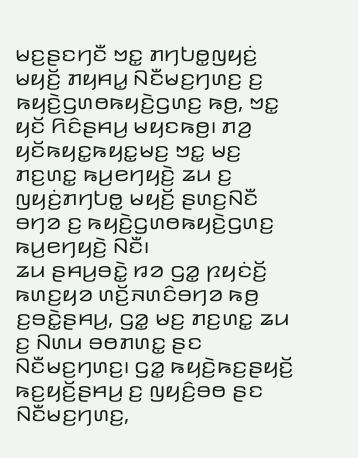ꤗꤢ꤬ꤔꤢꤚꤢꤪ ꤠꤢ꤭ ꤊꤚꤝꤥ꤭ꤜꤟꤢꤦ꤬ ꤗꤟꤢꤩ꤬ ꤊꤟꤌꤣ꤭ ꤡꤢꤪꤗꤢ꤬ꤚꤛꤢ꤬ ꤢ꤬ ꤒꤟꤢꤧ꤬ꤞꤛꤥꤒꤟꤢꤧ꤬ꤞꤛꤢ꤬ ꤒꤥ꤬, ꤠꤢ꤭ ꤟꤢꤩ ꤖꤢꤨꤔꤌꤣ꤬ ꤗꤟꤢꤒꤥ꤬꤯ ꤊꤤ꤬ ꤟꤢꤩꤒꤟꤢ꤭ꤒꤟꤢ꤭ꤗꤢ꤬ ꤠꤢ꤭ ꤗꤢ꤬ ꤊꤢ꤬ꤛꤢ꤭ ꤒꤣ꤬ꤕꤚꤟꤢꤧ꤬ ꤘꤣ ꤢ꤬ ꤜꤟꤢꤦ꤬ꤊꤚꤝꤥ꤭ ꤗꤟꤢꤩ꤬ ꤔꤛꤢ꤬ꤡꤢꤪ ꤋꤚꤤ ꤢ꤬ ꤒꤟꤢꤧ꤬ꤞꤛꤥꤒꤟꤢꤧ꤬ꤞꤛꤢ꤬ ꤒꤣ꤬ꤕꤚꤟꤢꤧ꤬ ꤡꤢꤪ꤯
ꤘꤣ ꤔꤌꤣ꤬ꤋꤢꤧ꤭ ꤙꤤ ꤞꤤ꤭ ꤐꤟꤢꤦꤢꤩ꤬ ꤒꤛꤢ꤬ꤟꤤ ꤛꤢꤩ꤬ꤏꤛꤢꤨꤋꤚꤤ ꤒꤥ꤬ ꤢ꤬ꤋꤢꤧ꤭ꤔꤌꤣ꤬, ꤞꤤ꤭ ꤗꤢ꤬ ꤊꤢ꤬ꤛꤢ꤭ ꤘꤣ ꤢ꤬ ꤡꤛꤣ ꤋꤥꤊꤛꤢ꤭ ꤔꤢ ꤡꤢꤪꤗꤢ꤬ꤚꤛꤢ꤬꤯ ꤞꤤ꤭ ꤒꤟꤢꤧ꤬ꤒꤢ꤬ꤔꤟꤢꤩ꤬ ꤒꤢ꤬ꤟꤢꤩ꤬ꤔꤌꤣ꤬ ꤢ꤬ ꤜꤟꤢꤨ꤬ꤋꤥ ꤔꤢ ꤡꤢꤪꤗꤢ꤬ꤚꤛꤢ꤬,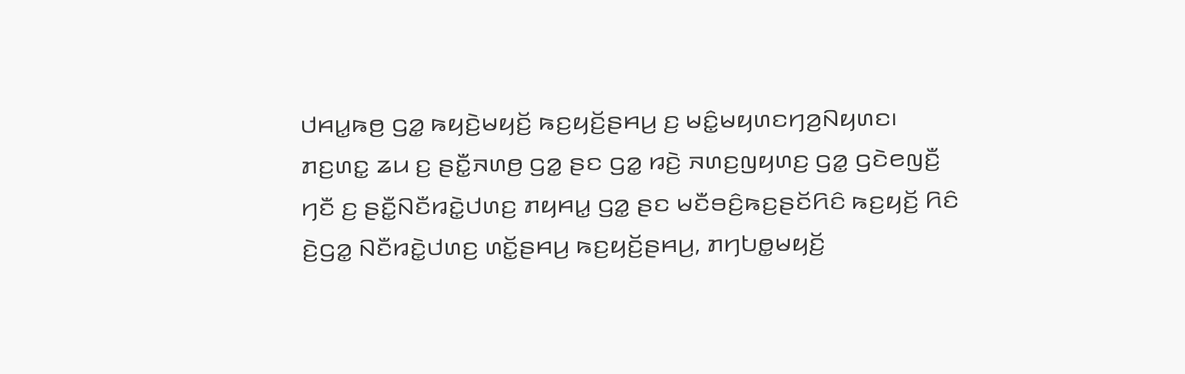ꤓꤌꤣ꤭ꤒꤥ꤬ ꤞꤤ꤭ ꤒꤟꤢꤧ꤬ꤗꤟꤢꤩ꤬ ꤒꤢ꤬ꤟꤢꤩ꤬ꤔꤌꤣ꤬ ꤢ꤬ ꤗꤢꤨ꤭ꤗꤟꤛꤢꤚꤤ꤬ꤡꤟꤛꤢ꤯
ꤊꤢ꤬ꤛꤢ꤭ ꤘꤣ ꤢ꤬ ꤔꤢꤪ꤭ꤏꤛꤥ꤬ ꤞꤤ꤭ ꤔꤢ ꤞꤤ꤭ ꤙꤢꤧ꤬ ꤏꤛꤢ꤬ꤜꤟꤛꤢ꤬ ꤞꤤ꤭ ꤞꤢꤧꤕꤜꤢꤪ꤬ ꤚꤢꤪ ꤢ꤬ ꤔꤢꤪ꤭ꤡꤢꤪꤙꤢꤧ꤭ꤓꤛꤢ꤬ ꤊꤟꤌꤣ꤭ ꤞꤤ꤭ ꤔꤢ ꤗꤢꤪꤋꤢꤨ꤬ꤒꤢ꤬ꤔꤢꤩꤖꤢꤨ ꤒꤢ꤬ꤟꤢꤩ꤬ ꤖꤢꤨ ꤢꤧ꤬ꤞꤤ꤭ ꤡꤢꤪꤙꤢꤧ꤭ꤓꤛꤢ꤬ ꤛꤢꤩ꤭ꤔꤌꤣ꤬ ꤒꤢ꤬ꤟꤢꤩ꤬ꤔꤌꤣ꤬, ꤊꤚꤝꤥ꤭ꤗꤟꤢꤩ꤬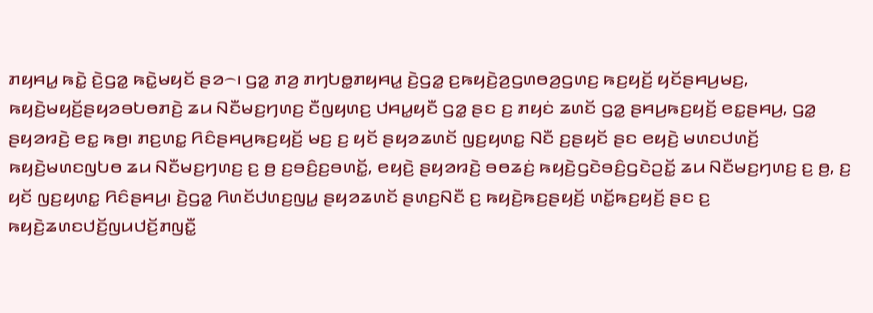ꤊꤟꤌꤣ꤭ ꤒꤢꤧ꤭ ꤢꤧ꤬ꤞꤤ꤭ ꤒꤢꤧ꤭ꤗꤟꤢꤩ ꤔꤤ꤮꤯ ꤞꤤ꤭ ꤊꤤ꤬ ꤊꤚꤝꤥ꤭ꤊꤟꤌꤣ꤭ ꤢꤧ꤬ꤞꤤ꤭ ꤢ꤬ꤒꤟꤢꤧ꤬ꤤ꤬ꤞꤛꤥꤤ꤬ꤞꤛꤢ꤬ ꤒꤢ꤬ꤟꤢꤩ꤬ ꤟꤢꤩꤔꤌꤣ꤬ꤗꤢ꤬, ꤒꤟꤢꤧ꤬ꤗꤟꤢꤩ꤬ꤔꤟꤤꤋꤝꤥꤊꤢꤧ꤬ ꤘꤣ ꤡꤢꤪꤗꤢ꤬ꤚꤛꤢ꤬ ꤢꤪꤜꤟꤛꤢ꤬ ꤓꤌꤣ꤭ꤟꤢꤪ ꤞꤤ꤭ ꤔꤢ ꤢ꤬ ꤊꤟꤢꤦ ꤘꤛꤢꤩ ꤞꤤ꤭ ꤔꤌꤣ꤬ꤒꤢ꤬ꤟꤢꤩ꤬ ꤕꤢ꤭ꤔꤌꤣ꤬, ꤞꤤ꤭ ꤔꤟꤤꤙꤢꤧ꤬ ꤕꤢ꤭ ꤒꤥ꤬꤯ ꤊꤢ꤬ꤛꤢ꤭ ꤖꤢꤨꤔꤌꤣ꤬ꤒꤢ꤬ꤟꤢꤩ꤬ ꤗꤢ꤬ ꤢ꤬ ꤟꤢꤩ ꤔꤟꤤꤘꤛꤢꤩ ꤜꤢ꤬ꤟꤛꤢ꤭ ꤡꤢꤪ ꤢ꤬ꤔꤟꤢꤩ ꤔꤢ ꤕꤟꤢꤧ꤬ ꤗꤛꤢꤓꤛꤢꤩ꤬ ꤒꤟꤢꤧ꤬ꤗꤛꤢꤜꤝꤥ ꤘꤣ ꤡꤢꤪꤗꤢ꤬ꤚꤛꤢ꤬ ꤢ꤬ ꤥ꤬ ꤢ꤬ꤋꤢꤨ꤬ꤢ꤬ꤋꤛꤢꤩ꤭, ꤕꤟꤢꤧ꤬ ꤔꤟꤤꤙꤢꤧ꤬ ꤋꤥꤘꤢꤦ꤬ ꤒꤟꤢꤧ꤬ꤞꤢꤧꤋꤢꤨ꤬ꤞꤢꤧꤑꤢꤩ꤭ ꤘꤣ ꤡꤢꤪꤗꤢ꤬ꤚꤛꤢ꤬ ꤢ꤬ ꤥ꤬, ꤢ꤬ ꤟꤢꤩ ꤜꤢ꤬ꤟꤛꤢ꤭ ꤖꤢꤨꤔꤌꤣ꤬꤯ ꤢꤧ꤬ꤞꤤ꤭ ꤖꤛꤢꤩꤓꤛꤢ꤬ꤜꤣ꤭ ꤔꤟꤤꤘꤛꤢꤩ ꤔꤛꤢ꤬ꤡꤢꤪ ꤢ꤬ ꤒꤟꤢꤧ꤬ꤒꤢ꤬ꤔꤟꤢꤩ꤬ ꤛꤢꤩ꤭ꤒꤢ꤬ꤟꤢꤩ꤬ ꤔꤢ ꤢ꤬ ꤒꤟꤢꤧ꤬ꤘꤛꤢꤓꤢꤩ꤬ꤜꤣꤓꤢꤩ꤬ꤊꤜꤢꤪ꤭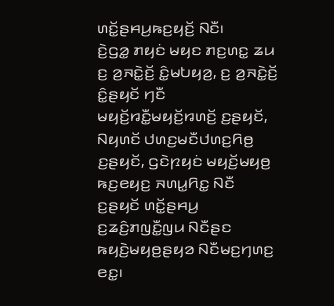ꤛꤢꤩ꤭ꤔꤌꤣ꤬ꤒꤢ꤬ꤟꤢꤩ꤬ ꤡꤢꤪ꤯
ꤢꤧ꤬ꤞꤤ꤭ ꤊꤟꤢꤦ ꤗꤟꤢ ꤊꤢ꤬ꤛꤢ꤭ ꤘꤣ ꤢ꤬ ꤤ꤬ꤏꤢꤧ꤭ꤢꤩ꤬ ꤢꤨ꤭ꤗꤝꤟꤤ꤬, ꤢ꤬ ꤤ꤬ꤏꤢꤧ꤭ꤢꤩ꤬ ꤢꤨ꤭ꤔꤟꤢꤩ ꤚꤢꤪ ꤗꤟꤢꤩ꤬ꤙꤢꤪ꤭ꤗꤟꤢꤩ꤬ꤙꤛꤢꤩ꤬ ꤢ꤬ꤔꤟꤢꤩ, ꤡꤟꤛꤢꤩ ꤓꤛꤢ꤬ꤗꤢꤪꤓꤛꤢ꤬ꤖꤥ꤬ ꤢ꤬ꤔꤟꤢꤩ, ꤞꤢꤧꤐꤟꤢꤦ ꤗꤟꤢꤩ꤬ꤗꤟꤥ꤬ ꤒꤢ꤬ꤕꤟꤢ꤬ ꤏꤛꤣ꤭ꤖꤢ꤭ ꤡꤢꤪ ꤢ꤬ꤔꤟꤢꤩ ꤛꤢꤩ꤭ꤔꤌꤣ꤬ ꤢ꤬ꤘꤢꤨ꤬ꤊꤜꤢꤪ꤭ꤜꤣ ꤡꤢꤪꤔꤢ ꤒꤟꤢꤧ꤬ꤗꤟꤥ꤬ꤔꤟꤤ ꤡꤢꤪꤗꤢ꤬ꤚꤛꤢ꤬ ꤕꤢ꤭꤯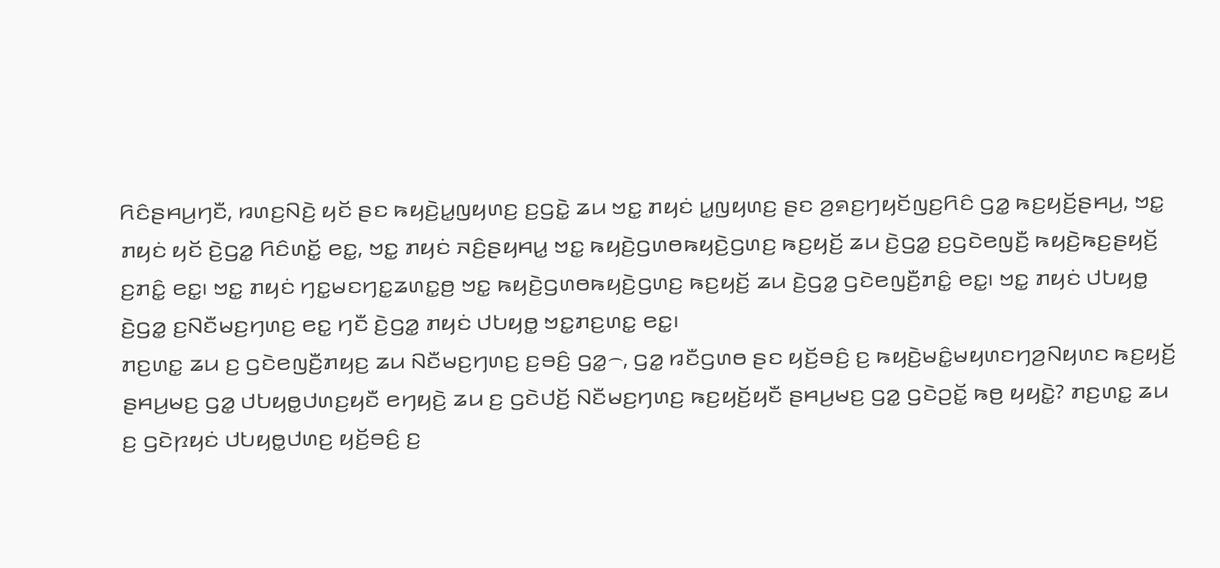ꤖꤢꤨꤔꤌꤣ꤬ꤚꤢꤪ, ꤙꤛꤢ꤬ꤡꤢꤧ꤬ ꤟꤢꤩ ꤔꤢ ꤒꤟꤢꤧ꤬ꤣ꤭ꤜꤟꤛꤢ꤬ ꤢ꤬ꤞꤢꤧ꤭ ꤘꤣ ꤠꤢ꤭ ꤊꤟꤢꤦ ꤣ꤭ꤜꤟꤛꤢ꤬ ꤔꤢ ꤤ꤬ꤎꤢ꤬ꤚꤟꤢꤩꤜꤢ꤬ꤖꤢꤨ ꤞꤤ꤭ ꤒꤢ꤬ꤟꤢꤩ꤬ꤔꤌꤣ꤬, ꤠꤢ꤭ ꤊꤟꤢꤦ ꤟꤢꤩ ꤢꤧ꤬ꤞꤤ꤭ ꤖꤢꤨꤛꤢꤩ꤭ ꤕꤢ꤭, ꤠꤢ꤭ ꤊꤟꤢꤦ ꤏꤢꤨ꤬ꤔꤟꤌꤣ꤭ ꤠꤢ꤭ ꤒꤟꤢꤧ꤬ꤞꤛꤥꤒꤟꤢꤧ꤬ꤞꤛꤢ꤬ ꤒꤢ꤬ꤟꤢꤩ꤬ ꤘꤣ ꤢꤧ꤬ꤞꤤ꤭ ꤢ꤬ꤞꤢꤧꤕꤜꤢꤪ꤬ ꤒꤟꤢꤧ꤬ꤒꤢ꤬ꤔꤟꤢꤩ꤬ ꤢ꤬ꤊꤢꤨ꤭ ꤕꤢ꤭꤯ ꤠꤢ꤭ ꤊꤟꤢꤦ ꤚꤢ꤭ꤗꤢꤚꤢ꤭ꤘꤛꤢ꤭ꤥ꤬ ꤠꤢ꤭ ꤒꤟꤢꤧ꤬ꤞꤛꤥꤒꤟꤢꤧ꤬ꤞꤛꤢ꤬ ꤒꤢ꤬ꤟꤢꤩ꤬ ꤘꤣ ꤢꤧ꤬ꤞꤤ꤭ ꤞꤢꤧꤕꤜꤢꤪ꤬ꤊꤢꤨ꤭ ꤕꤢ꤭꤯ ꤠꤢ꤭ ꤊꤟꤢꤦ ꤓꤝꤟꤥ꤭ ꤢꤧ꤬ꤞꤤ꤭ ꤢ꤬ꤡꤢꤪꤗꤢ꤬ꤚꤛꤢ꤬ ꤕꤢ꤭ ꤚꤢꤪ ꤢꤧ꤬ꤞꤤ꤭ ꤊꤟꤢꤦ ꤓꤝꤟꤥ꤭ ꤠꤢ꤭ꤊꤢ꤬ꤛꤢ꤭ ꤕꤢ꤭꤯
ꤊꤢ꤬ꤛꤢ꤭ ꤘꤣ ꤢ꤬ ꤞꤢꤧꤕꤜꤢꤪ꤬ꤊꤟꤢ꤬ ꤘꤣ ꤡꤢꤪꤗꤢ꤬ꤚꤛꤢ꤬ ꤢ꤬ꤋꤢꤨ꤬ ꤞꤤ꤭꤮, ꤞꤤ꤭ ꤙꤢꤪꤞꤛꤥ ꤔꤢ ꤟꤢꤩ꤬ꤋꤢꤨ꤬ ꤢ꤬ ꤒꤟꤢꤧ꤬ꤗꤢꤨ꤭ꤗꤟꤛꤢꤚꤤ꤬ꤡꤟꤛꤢ ꤒꤢ꤬ꤟꤢꤩ꤬ ꤔꤌꤣ꤬ꤗꤢ꤬ ꤞꤤ꤭ ꤓꤝꤟꤥ꤭ꤓꤛꤢ꤬ꤟꤢꤪ ꤕꤚꤟꤢꤧ꤬ ꤘꤣ ꤢ꤬ ꤞꤢꤧꤓꤢꤩ꤬ ꤡꤢꤪꤗꤢ꤬ꤚꤛꤢ꤬ ꤒꤢ꤬ꤟꤢꤩ꤬ꤟꤢꤪ ꤔꤌꤣ꤬ꤗꤢ꤬ ꤞꤤ꤭ ꤞꤢꤧꤑꤢꤩ꤭ ꤒꤥ꤬ ꤟꤟꤢꤧ꤭? ꤊꤢ꤬ꤛꤢ꤭ ꤘꤣ ꤢ꤬ ꤞꤢꤧꤐꤟꤢꤦ ꤓꤝꤟꤥ꤭ꤓꤛꤢ꤬ ꤟꤢꤩ꤬ꤋꤢꤨ꤬ ꤢ꤬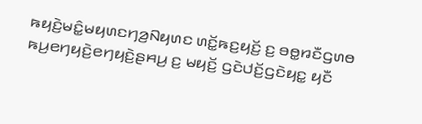ꤒꤟꤢꤧ꤬ꤗꤢꤨ꤭ꤗꤟꤛꤢꤚꤤ꤬ꤡꤟꤛꤢ ꤛꤢꤩ꤭ꤒꤢ꤬ꤟꤢꤩ꤬ ꤢ꤬ ꤋꤥ꤭ꤙꤢꤪꤞꤛꤥ ꤒꤣ꤬ꤕꤚꤟꤢꤧ꤬ꤕꤚꤟꤢꤧ꤬ꤔꤌꤣ꤬ ꤢ꤬ ꤗꤟꤢꤩ꤬ ꤞꤢꤧꤓꤢꤩ꤬ꤞꤢꤧꤟꤢ꤭ ꤟꤢꤪ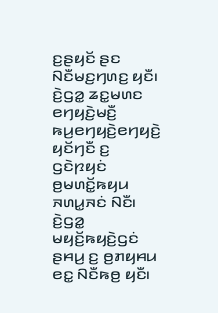ꤢ꤬ꤔꤟꤢꤩ ꤔꤢ ꤡꤢꤪꤗꤢ꤬ꤚꤛꤢ꤬ ꤟꤢꤪ꤯
ꤢꤧ꤬ꤞꤤ꤭ ꤘꤢ꤭ꤗꤛꤢ ꤕꤚꤟꤢꤧ꤬ꤗꤢꤪ꤬ ꤒꤣ꤬ꤕꤚꤟꤢꤧ꤬ꤕꤚꤟꤢꤧ꤬ ꤟꤢꤩꤚꤢꤪ ꤢ꤬ ꤞꤢꤧꤐꤟꤢꤦ ꤥ꤬ꤗꤛꤢꤩ꤭ꤒꤟꤣ ꤏꤛꤣ꤭ꤏꤢꤦ ꤡꤢꤪ꤯ ꤢꤧ꤬ꤞꤤ꤭ ꤗꤟꤢꤩ꤬ꤒꤟꤢꤧ꤬ꤞꤢꤦ ꤔꤌꤣ꤬ ꤢ꤬ ꤥ꤬ꤊꤟꤌꤣ ꤕꤢ꤭ ꤡꤢꤪꤒꤥ꤬ ꤟꤢꤪ꤯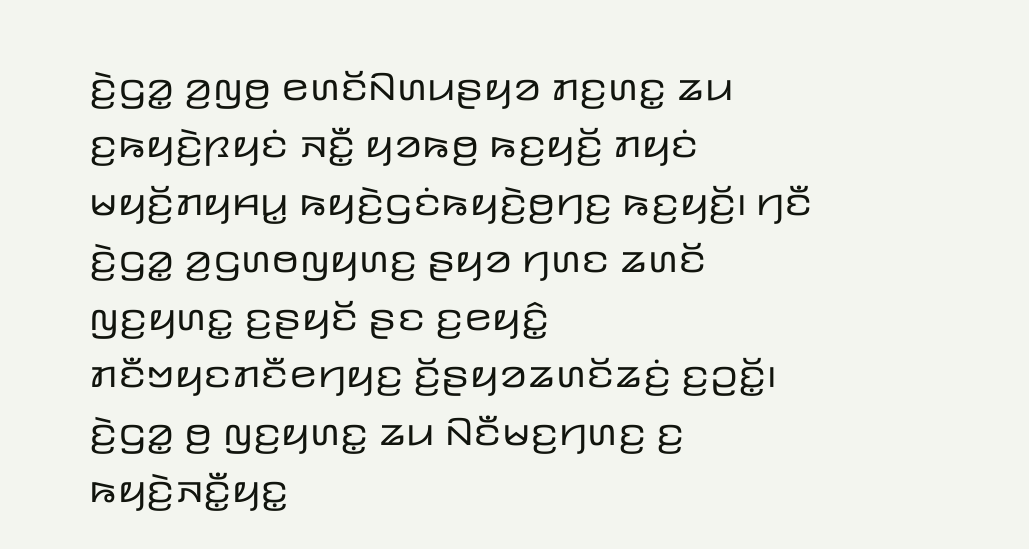ꤢꤧ꤬ꤞꤤ꤭ ꤤ꤬ꤜꤥ꤬ ꤕꤛꤢꤩꤡꤛꤣꤔꤟꤤ ꤊꤢ꤬ꤛꤢ꤭ ꤘꤣ ꤢ꤬ꤒꤟꤢꤧ꤬ꤐꤟꤢꤦ ꤏꤢꤪ꤭ ꤟꤤꤒꤥ꤬ ꤒꤢ꤬ꤟꤢꤩ꤬ ꤊꤟꤢꤦ ꤗꤟꤢꤩ꤬ꤊꤟꤌꤣ꤭ ꤒꤟꤢꤧ꤬ꤞꤢꤦꤒꤟꤢꤧ꤬ꤥ꤬ꤚꤢ꤬ ꤒꤢ꤬ꤟꤢꤩ꤬꤯ ꤚꤢꤪ ꤢꤧ꤬ꤞꤤ꤭ ꤤ꤬ꤞꤛꤥꤜꤟꤛꤢ꤬ ꤔꤟꤤ ꤚꤛꤢ ꤘꤛꤢꤩ ꤜꤢ꤬ꤟꤛꤢ꤭ ꤢ꤬ꤔꤟꤢꤩ ꤔꤢ ꤢ꤬ꤕꤟꤢꤨ꤭ ꤊꤢꤪꤠꤟꤢꤊꤢꤪꤕꤚꤟꤢ꤬ ꤢꤩ꤬ꤔꤟꤤꤘꤛꤢꤩꤘꤢꤦ꤬ ꤢ꤬ꤑꤢꤩ꤭꤯ ꤢꤧ꤬ꤞꤤ꤭ ꤥ꤬ ꤜꤢ꤬ꤟꤛꤢ꤭ ꤘꤣ ꤡꤢꤪꤗꤢ꤬ꤚꤛꤢ꤬ ꤢ꤬ ꤒꤟꤢꤧ꤬ꤏꤢꤪ꤭ꤟꤢ꤭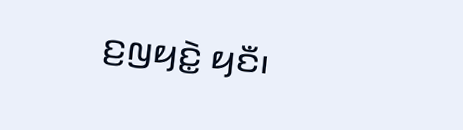ꤢ꤬ꤜꤟꤢꤧ꤭ ꤟꤢꤪ꤯